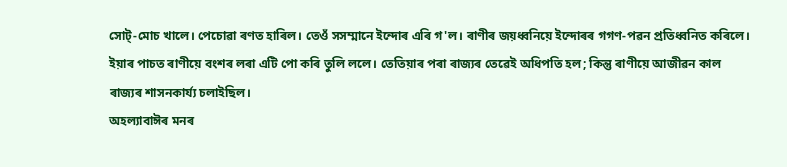সোট্-মোচ খালে। পেচোৱা ৰণত হাৰিল। তেওঁ সসম্মানে ইন্দোৰ এৰি গ'ল। ৰাণীৰ জয়ধ্বনিয়ে ইন্দোৰৰ গগণ-পৱন প্ৰতিধ্বনিত কৰিলে।
ইয়াৰ পাচত ৰাণীয়ে বংশৰ লৰা এটি পো কৰি তুলি ললে। তেতিয়াৰ পৰা ৰাজ্যৰ তেৱেই অধিপতি হল; কিন্তু ৰাণীয়ে আজীৱন কাল ৰাজ্যৰ শাসনকাৰ্য্য চলাইছিল।
অহল্যাবাঈৰ মনৰ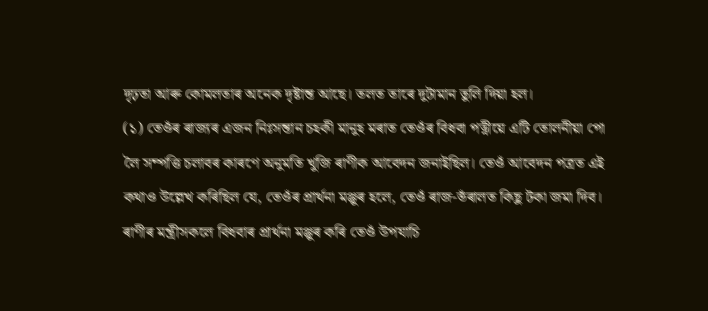দৃঢ়তা আৰু কোমলতাৰ অনেক দৃষ্টান্ত আছে। তলত তাৰে দুটামান তুলি দিয়া হল।
(১) তেওঁৰ ৰাজ্যৰ এজন নিঃসন্তান চহকী মানুহ মৰাত তেওঁৰ বিধবা পত্নীয়ে এটি তোলনীয়া পো লৈ সম্পত্তি চলাবৰ কাৰণে অনুমতি খুজি ৰাণীক আবেদন জনাইছিল। তেওঁ আবেদন পত্ৰত এই কথাও উল্লেখ কৰিছিল যে, তেওঁৰ প্ৰাৰ্থনা মঞ্জুৰ হলে, তেওঁ ৰাজ-ভঁৰালত কিছু টকা জমা দিব। ৰাণীৰ মন্ত্ৰীসকলে বিধবাৰ প্ৰাৰ্থনা মঞ্জুৰ কৰি তেওঁ উপযাচি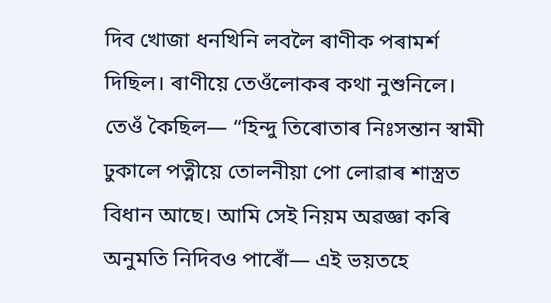দিব খোজা ধনখিনি লবলৈ ৰাণীক পৰামৰ্শ দিছিল। ৰাণীয়ে তেওঁলোকৰ কথা নুশুনিলে। তেওঁ কৈছিল— “হিন্দু তিৰোতাৰ নিঃসন্তান স্বামী ঢুকালে পত্নীয়ে তোলনীয়া পো লোৱাৰ শাস্ত্ৰত বিধান আছে। আমি সেই নিয়ম অৱজ্ঞা কৰি অনুমতি নিদিবও পাৰোঁ— এই ভয়তহে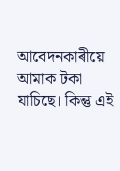আবেদনকাৰীয়ে আমাক টকা যাচিছে। কিন্তু এই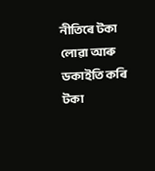নীতিৰে টকা লোৱা আৰু ডকাইতি কৰি টকা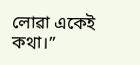লোৱা একেই কথা।”